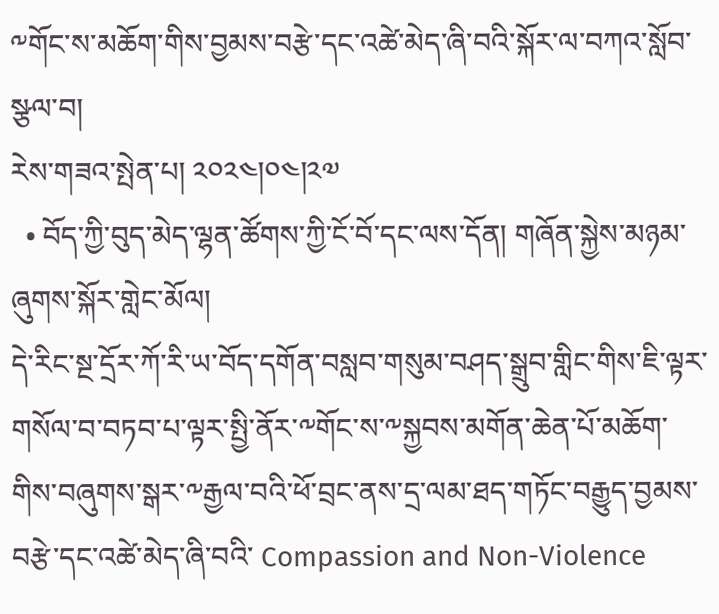༸གོང་ས་མཆོག་གིས་བྱམས་བརྩེ་དང་འཚེ་མེད་ཞི་བའི་སྐོར་ལ་བཀའ་སློབ་སྩལ་བ།
རེས་གཟའ་སྤེན་པ། ༢༠༢༤།༠༤།༢༧
  • བོད་ཀྱི་བུད་མེད་ལྷན་ཚོགས་ཀྱི་ངོ་བོ་དང་ལས་དོན། གཞོན་སྐྱེས་མཉམ་ཞུགས་སྐོར་གླེང་མོལ།
དེ་རིང་སྔ་དྲོར་ཀོ་རི་ཡ་བོད་དགོན་བསླབ་གསུམ་བཤད་སྒྲུབ་གླིང་གིས་ཇི་ལྟར་གསོལ་བ་བཏབ་པ་ལྟར་སྤྱི་ནོར་༸གོང་ས་༸སྐྱབས་མགོན་ཆེན་པོ་མཆོག་གིས་བཞུགས་སྒར་༸རྒྱལ་བའི་ཕོ་བྲང་ནས་དྲ་ལམ་ཐད་གཏོང་བརྒྱུད་བྱམས་བརྩེ་དང་འཚེ་མེད་ཞི་བའི་ Compassion and Non-Violence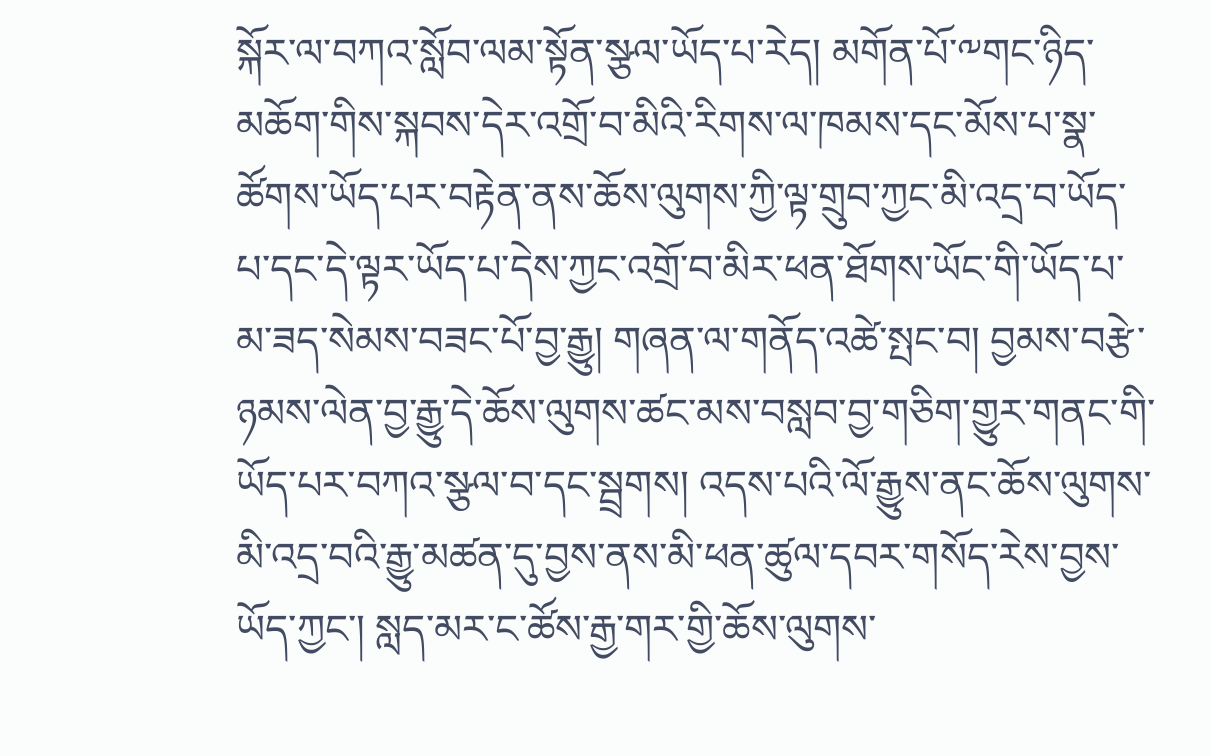སྐོར་ལ་བཀའ་སློབ་ལམ་སྟོན་སྩལ་ཡོད་པ་རེད། མགོན་པོ་༸གང་ཉིད་མཆོག་གིས་སྐབས་དེར་འགྲོ་བ་མིའི་རིགས་ལ་ཁམས་དང་མོས་པ་སྣ་ཚོགས་ཡོད་པར་བརྟེན་ནས་ཆོས་ལུགས་ཀྱི་ལྟ་གྲུབ་ཀྱང་མི་འདྲ་བ་ཡོད་པ་དང་དེ་ལྟར་ཡོད་པ་དེས་ཀྱང་འགྲོ་བ་མིར་ཕན་ཐོགས་ཡོང་གི་ཡོད་པ་མ་ཟད་སེམས་བཟང་པོ་བྱ་རྒྱུ། གཞན་ལ་གནོད་འཚེ་སྤང་བ། བྱམས་བརྩེ་ཉམས་ལེན་བྱ་རྒྱུ་དེ་ཆོས་ལུགས་ཚང་མས་བསླབ་བྱ་གཅིག་གྱུར་གནང་གི་ཡོད་པར་བཀའ་སྩལ་བ་དང་སྦྲགས། འདས་པའི་ལོ་རྒྱུས་ནང་ཆོས་ལུགས་མི་འདྲ་བའི་རྒྱུ་མཚན་དུ་བྱས་ནས་མི་ཕན་ཚུལ་དབར་གསོད་རེས་བྱས་ཡོད་ཀྱང་། སླད་མར་ང་ཚོས་རྒྱ་གར་གྱི་ཆོས་ལུགས་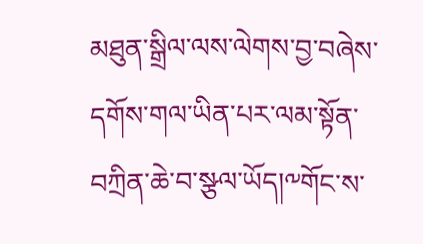མཐུན་སྒྲིལ་ལས་ལེགས་བྱ་བཞེས་དགོས་གལ་ཡིན་པར་ལམ་སྟོན་བཀྲིན་ཆེ་བ་སྩལ་ཡོད།༸གོང་ས་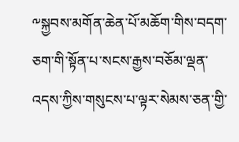༸སྐྱབས་མགོན་ཆེན་པོ་མཆོག་གིས་བདག་ཅག་གི་སྟོན་པ་སངས་རྒྱས་བཅོམ་ལྡན་འདས་ཀྱིས་གསུངས་པ་ལྟར་སེམས་ཅན་གྱི་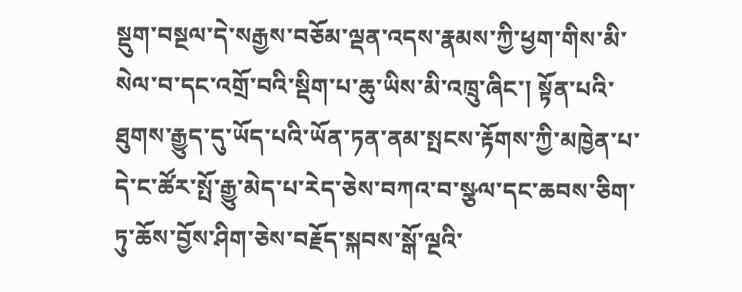སྡུག་བསྔལ་དེ་སརྒྱས་བཅོམ་ལྡན་འདས་རྣམས་ཀྱི་ཕྱག་གིས་མི་སེལ་བ་དང་འགྲོ་བའི་སྡིག་པ་ཆུ་ཡིས་མི་འཁྲུ་ཞིང་། སྟོན་པའི་ཐུགས་རྒྱུད་དུ་ཡོད་པའི་ཡོན་ཏན་ནམ་སྤངས་རྟོགས་ཀྱི་མཁྱེན་པ་དེ་ང་ཚོར་སྤོ་རྒྱུ་མེད་པ་རེད་ཅེས་བཀའ་བ་སྩལ་དང་ཆབས་ཅིག་ཏུ་ཆོས་བྱོས་ཤིག་ཅེས་བརྗོད་སྐབས་སྒོ་ལྔའི་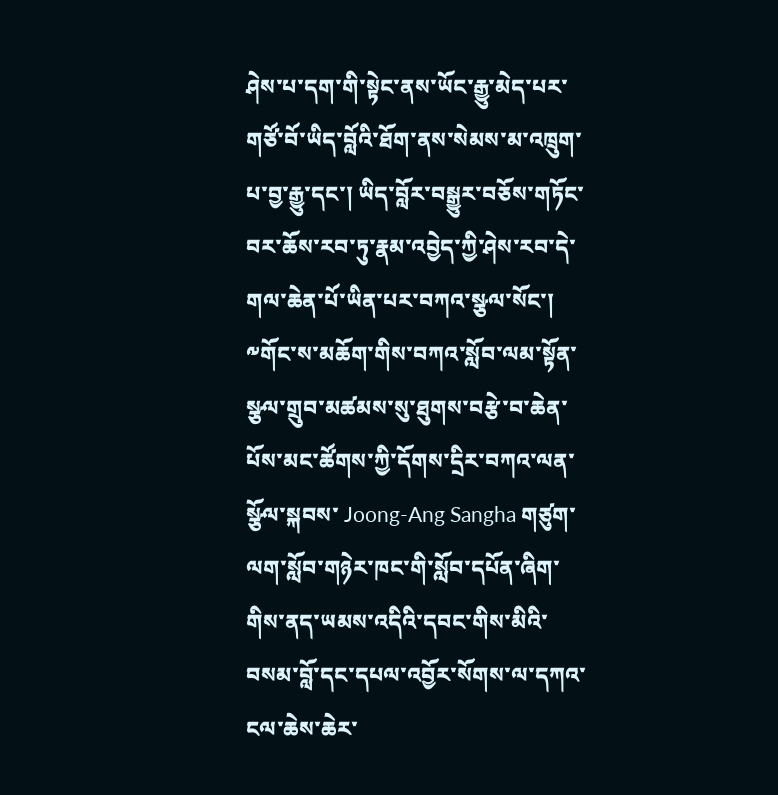ཤེས་པ་དག་གི་སྟེང་ནས་ཡོང་རྒྱུ་མེད་པར་གཙོ་བོ་ཡིད་བློའི་ཐོག་ནས་སེམས་མ་འཁྲུག་པ་བྱ་རྒྱུ་དང་། ཡིད་བློར་བསྒྱུར་བཅོས་གཏོང་བར་ཆོས་རབ་ཏུ་རྣམ་འབྱེད་ཀྱི་ཤེས་རབ་དེ་གལ་ཆེན་པོ་ཡིན་པར་བཀའ་སྩལ་སོང་། ༸གོང་ས་མཆོག་གིས་བཀའ་སློབ་ལམ་སྟོན་སྩལ་གྲུབ་མཚམས་སུ་ཐུགས་བརྩེ་བ་ཆེན་པོས་མང་ཚོགས་ཀྱི་དོགས་དྲིར་བཀའ་ལན་སྩོལ་སྐབས་ Joong-Ang Sangha གཙུག་ལག་སློབ་གཉེར་ཁང་གི་སློབ་དཔོན་ཞིག་གིས་ནད་ཡམས་འདིའི་དབང་གིས་མིའི་བསམ་བློ་དང་དཔལ་འབྱོར་སོགས་ལ་དཀའ་ངལ་ཆེས་ཆེར་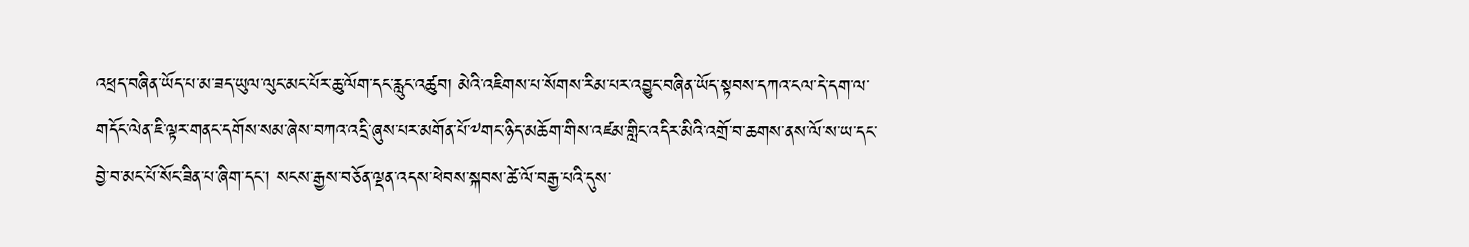འཕྲད་བཞིན་ཡོད་པ་མ་ཟད་ཡུལ་ལུང་མང་པོར་ཆུ་ལོག་དང་རླུང་འཚུབ། མེའི་འཇིགས་པ་སོགས་རིམ་པར་འབྱུང་བཞིན་ཡོད་སྟབས་དཀའ་ངལ་དེ་དག་ལ་གདོང་ལེན་ཇི་ལྟར་གནང་དགོས་སམ་ཞེས་བཀའ་འདྲི་ཞུས་པར་མགོན་པོ་༸གང་ཉིད་མཆོག་གིས་འཛམ་གླིང་འདིར་མིའི་འགྲོ་བ་ཆགས་ནས་ལོ་ས་ཡ་དང་བྱེ་བ་མང་པོ་སོང་ཟིན་པ་ཞིག་དང་། སངས་རྒྱས་བཅོན་ལྡན་འདས་ཕེབས་སྐབས་ཚེ་ལོ་བརྒྱ་པའི་དུས་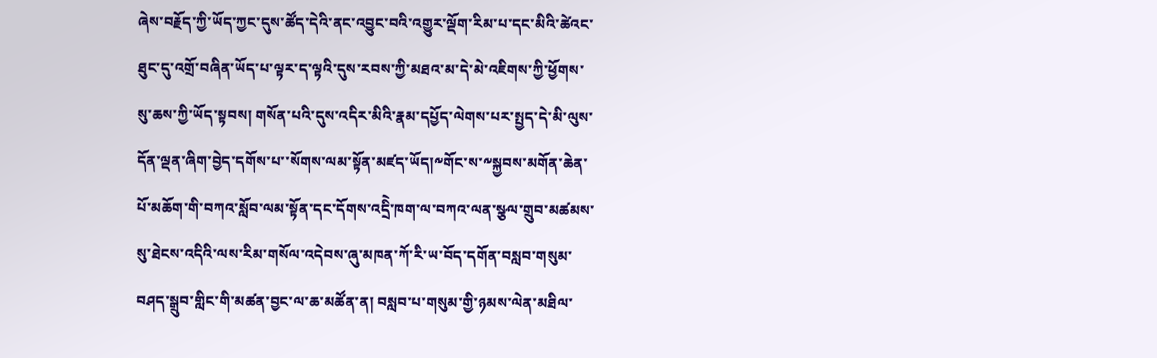ཞེས་བརྗོད་ཀྱི་ཡོད་ཀྱང་དུས་ཚོད་དེའི་ནང་འབྱུང་བའི་འགྱུར་ལྡོག་རིམ་པ་དང་མིའི་ཚེའང་ཐུང་དུ་འགྲོ་བཞིན་ཡོད་པ་ལྟར་ད་ལྟའི་དུས་རབས་ཀྱི་མཐའ་མ་དེ་མེ་འཇིགས་ཀྱི་ཕྱོགས་སུ་ཆས་ཀྱི་ཡོད་སྟབས། གསོན་པའི་དུས་འདིར་མིའི་རྣམ་དཔྱོད་ལེགས་པར་སྤྱད་དེ་མི་ལུས་དོན་ལྡན་ཞིག་བྱེད་དགོས་པ་་སོགས་ལམ་སྟོན་མཛད་ཡོད།༸གོང་ས་༸སྐྱབས་མགོན་ཆེན་པོ་མཆོག་གི་བཀའ་སློབ་ལམ་སྟོན་དང་དོགས་འདྲིེ་ཁག་ལ་བཀའ་ལན་སྩལ་གྲུབ་མཚམས་སུ་ཐེངས་འདིའི་ལས་རིམ་གསོལ་འདེབས་ཞུ་མཁན་ཀོ་རི་ཡ་བོད་དགོན་བསླབ་གསུམ་བཤད་སྒྲུབ་གླིང་གི་མཚན་བྱང་ལ་ཆ་མཚོན་ན། བསླབ་པ་གསུམ་གྱི་ཉམས་ལེན་མཐིལ་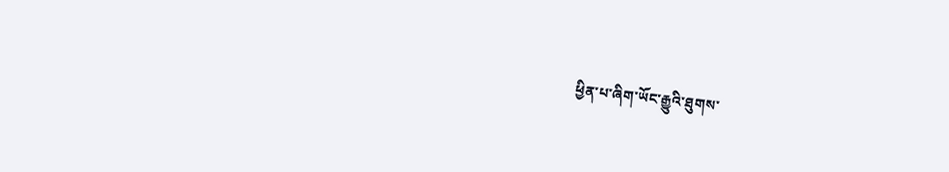ཕྱིན་པ་ཞིག་ཡོང་རྒྱུའི་ཐུགས་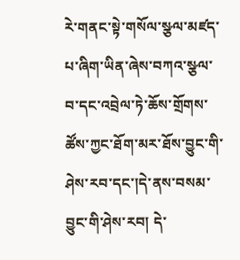རེ་གནང་སྟེ་གསོལ་སྩལ་མཛད་པ་ཞིག་ཡིན་ཞེས་བཀའ་སྩལ་བ་དང་འབྲེལ་ཏེ་ཆོས་གྲོགས་ཚོས་ཀྱང་ཐོག་མར་ཐོས་བྱུང་གི་ཤེས་རབ་དང་།དེ་ནས་བསམ་བྱུང་གི་ཤེས་རབ། དེ་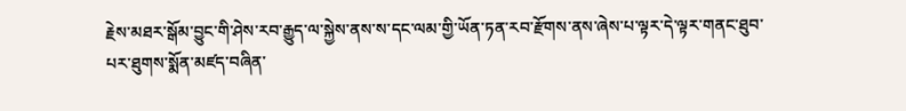རྗེས་མཐར་སྒོམ་བྱུང་གི་ཤེས་རབ་རྒྱུད་ལ་སྐྱེས་ནས་ས་དང་ལམ་གྱི་ཡོན་ཏན་རབ་རྫོགས་ནས་ཞེས་པ་ལྟར་དེ་ལྟར་གནང་ཐུབ་པར་ཐུགས་སྨོན་མཛད་བཞིན་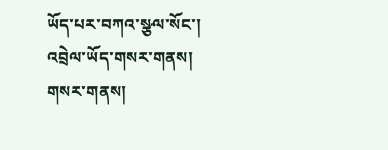ཡོད་པར་བཀའ་སྩལ་སོང་།
འབྲེལ་ཡོད་གསར་གནས།
གསར་གནས།